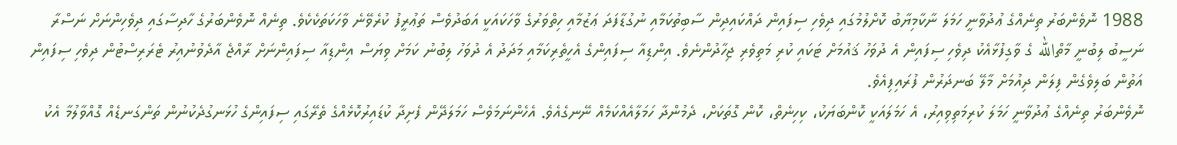1988 ނޮވެންބަރު ތިނެއްގެ ޢުދުވާނީ ހަމަލަ ނާކާމިޔާބު ކޮށްލުމުގައި ދިވެހި ސިފައިން ދައްކައިދިން ސާބިތުކަމާއި ނުގުޑާފަދަ ޢަޒުމާއި ހިތްވަރުގެ ވާހަކައަކީ އަބަދުވެސް ތަޢުރީފު ކުރެވޭނެ ވާހަކަތަކެކެވެ. ތިނެއް ނޮވެންބަރުގެ ހާދިސާގައި ދިވެހިންނަށް ނަސްރާ ނަސީބު ލިބުނީ މާތްالله ގެ ވާގިފުޅާއެކު ދިވެހި ސިފައިން އެ ދުވަހު ޤައުމަށް ޓަކައި ކުރި މަތިވެރި ޖިހާދުންނެވެ. އިންޑިއާ ސިފައިންގެ އެހީތެރިކަމާއި މަދަދު އެ ދުވަހު ލިބުނު ކަމަށް ވިޔަސް އިންޑިއާ ސިފައިންނަށް ރާއްޖެ އާދެވުނުއިރު ޓެރަރިސްޓުން ދިވެހި ސިފައިން އަތުން ބަލިވެގެން ފިލަން ދިއުމަށް މާލޭ ބަނދަރުން ފުރައިފިއެވެ.
ނޮވެންބަރު ތިނެއްގެ ޢުދުވާނީ ހަމަލަ ކުރިމަތިވިއިރު، އެ ހަމަލައަކީ ކޮންބަޔަކު، ކިހިނެތް، ކޮން ގޮތަކަށް، ދެމުންދާ ހަމަލާއެއްކަމެއް ނޭނގެއެވެ. އެހެންނަމަވެސް ހަމަލަދޭން ފެށިދާ ކުޑައިރުކޮޅެއްގެ ތެރޭގައި ސިފައިންގެ ހުޅަނގުދެކުނުން ތަންގަނޑެއް ގޮއްވާލުމާ އެކު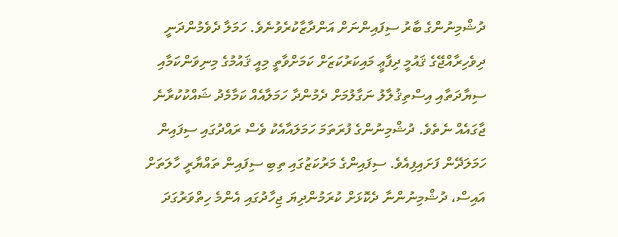ދުޝްމިނުންގެ ބާރު ސިފައިންނަށް އަންދާޒާކުރެވުނެވެ. ހަމަލާ ދެވެމުންދަނީ ދިވެހިރާއްޖޭގެ ޤައުމީ ދިފާޢީ މައިކަރުކަޒަށް ކަމަށްވާތީ މިއީ ޤައުމުގެ މިނިވަންކަމާއި ސިޔާދަތާއި އިސްތިޤުލާލު ނަގާލުމަށް ދެމުންދާ ހަމަލާއެއް ކަމާމެދު ޝައްކުކުރާނެ ޖާގައެއް ނެތެވެ. ދުޝްމިނުންގެ ފުރަތަމަ ހަމަލައާއެކު ވެސް ރައްދުގައި ސިފައިން ހަމަލަދޭން ފަށައިފިއެވެ. ސިފައިންގެ މަރުކަޒުގައި ތިބި ސިފައިން ތައްޔާރީ ހާލަތަށް އައިސް، ދުޝްމިނުންނާ ދެކޮޅަށް ކުރަމުންދިޔަ ޖިހާދުގައި އެންމެ ހިތްވަރުގަދަ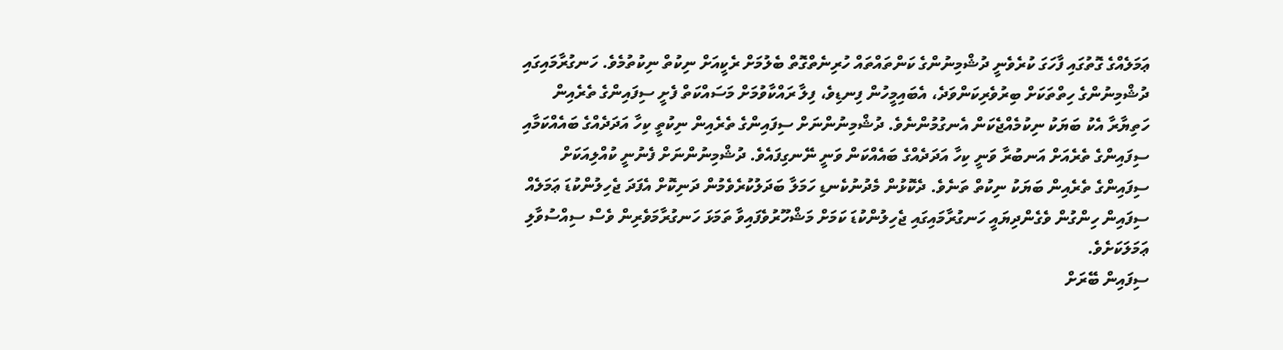ޢަމަލެއްގެ ގޮތުގައި ފާހަގަ ކުރެވެނީ ދުޝްމިނުންގެ ކަންތައްތައް ހުރިނެތްގޮތް ބެލުމަށް ރެކީއަށް ނިކުތް ނިކުތުމެވެ. ހަނގުރާމައިގައި ދުޝްމިނުންގެ ހިތްތަކަށް ބިރުވެރިކަންވަދެ، އެބައިމީހުން ފިނޑިވެ، ފިލާ ރައްކާވުމަށް މަސައްކަތް ފެށީ ސިފައިންގެ ތެރެއިން ހަތިޔާރާ އެކު ބަޔަކު ނިކުމެއްޖެކަން އެނގުމުންނެވެ. ދުޝްމިނުންނަށް ސިފައިންގެ ތެރެއިން ނިކުތީ ކިހާ އަދަދެއްގެ ބައެއްކަމާއި ސިފައިންގެ ތެރެއަށް އަނބުރާ ވަނީ ކިހާ އަދަދެއްގެ ބައެއްކަން ވަނީ ނޭނގިފައެވެ. ދުޝްމިނުންނަށް ފެނުނީ ކުއްލިއަކަށް ސިފައިންގެ ތެރެއިން ބަޔަކު ނިކުތް ތަނެވެ. ދެކޮޅުން މެދުނުކެނޑި ހަމަލާ ބަދަލުކުރެވެމުން ދަނިކޮށް އެފަދަ ޖެހިލުންކުޑަ ޢަމަލެއް ސިފައިން ހިންގުން ވެގެންދިޔައީ ހަނގުރާމައިގައި ޖެހިލުންކުޑަ ކަމަށް މަޝްހޫރުވެފައިވާ ތަމަޅަ ހަނގުރާމަވެރިން ވެސް ސިއްސުވާލި ޢަމަލަކަށެވެ.
ސިފައިން ބޭރަށް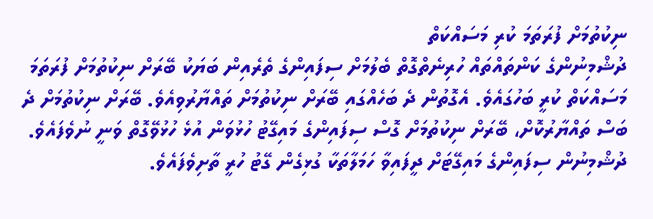ނިކުތުމަށް ފުރަތަމަ ކުރި މަސައްކަތް
ދުޝްމިނުންގެ ކަންތައްތައް ހުރިނެތްގޮތް ބެލުމަށް ސިފައިންގެ ތެރެއިން ބަޔަކު ބޭރަށް ނިކުތުމަށް ފުރަތަމަ މަސައްކަތް ކުރީ ބަހުގައެވެ. އެގޮތުން ދެ ބަހެއްގައި ބޭރަށް ނިކުތުމަށް ތައްޔާރުވިއެވެ. ބޭރަށް ނިކުތުމަށް ދެ ބަސް ތައްޔާރުކޮށް، ބޭރަށް ނިކުތުމަށް ގޮސް ސިފައިންގެ މައިގޭޓު ހުޅުވަން އުޅެ ހުޅުވޭގޮތް ވަނީ ނުވެފައެވެ. ދުޝްމިނުން ސިފައިންގެ މައިގޭޓަށް ދީފައިވާ ހަމަލާތަކާ ގުޅިގެން ގޭޓު ހުރީ ތާށިވެފައެވެ.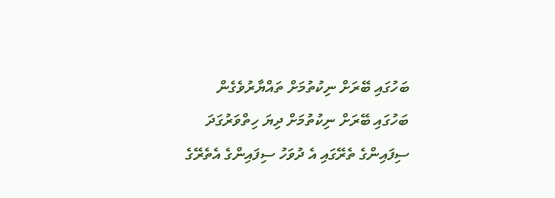ބަހުގައި ބޭރަށް ނިކުތުމަށް ތައްޔާރުވެގެން ބަހުގައި ބޭރަށް ނިކުތުމަށް ދިޔަ ހިތްވަރުގަދަ ސިފައިންގެ ތެރޭގައި އެ ދުވަހު ސިފައިންގެ އެތެރޭގެ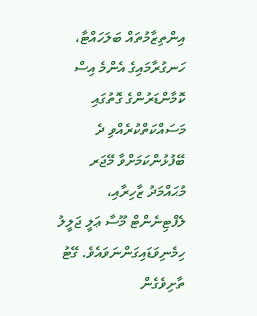އިންތިޒާމުތައް ބަލަހައްޓާ، ހަނގުރާމައިގެ އެންމެ އިސް ކޮމާންޑަރުންގެ ގޮތުގައި މަސައްކަތްކުރެއްވި ދެ ބޭފުޅުންކަމަށްވާ މޭޖަރ މުޙައްމަދު ޒާހިރާއި، ލެފްޓިނެންޓް މޫސާ ޢަލީ ޖަލީލު ހިމެނިވަޑައިގަންނަވައެވެ. ގޭޓު ތާށިވެގެން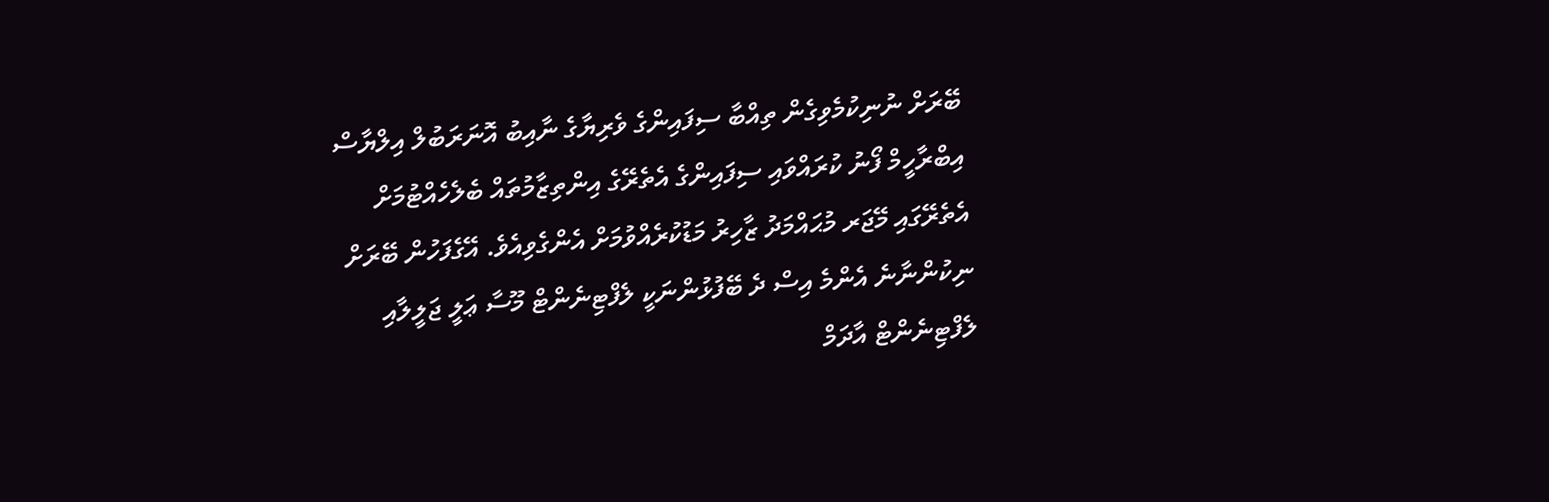ބޭރަށް ނުނިކުމެވިގެން ތިއްބާ ސިފައިންގެ ވެރިޔާގެ ނާއިބު އޮނަރަބުލް އިލްޔާސް އިބްރާހީމް ފޯނު ކުރައްވައި ސިފައިންގެ އެތެރޭގެ އިންތިޒާމުތައް ބެލެހެއްޓުމަށް އެތެރޭގައި މޭޖަރ މުޙައްމަދު ޒާހިރު މަޑުކުރެއްވުމަށް އެންގެވިއެވެ. އޭގެފަހުން ބޭރަށް ނިކުންނާނެ އެންމެ އިސް ދެ ބޭފުޅުންނަކީ ލެފްޓިނެންޓް މޫސާ ޢަލީ ޖަލީލާއި ލެފްޓިނެންޓް އާދަމް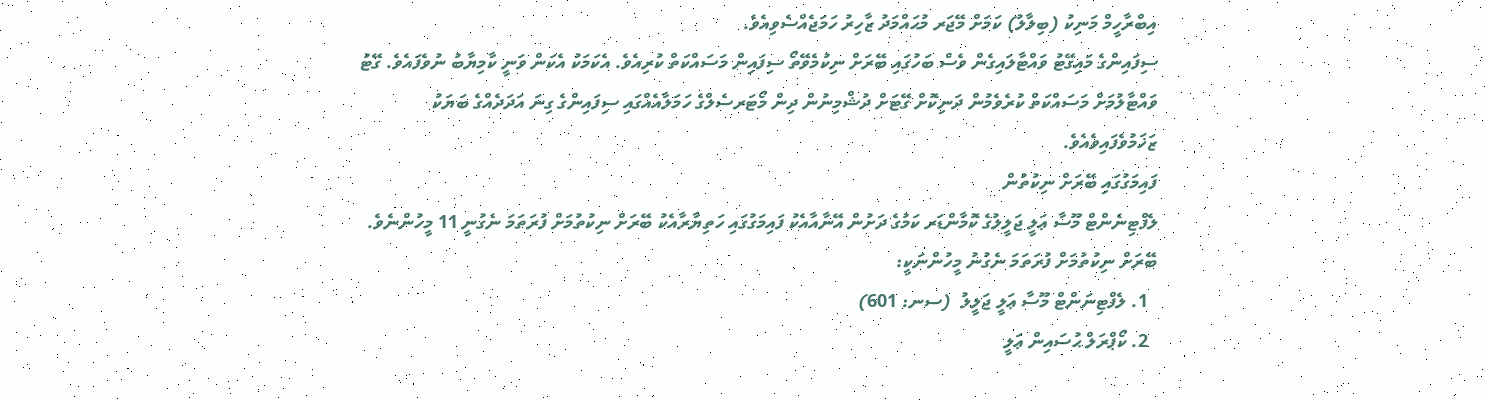އިބްރާހީމް މަނިކު (ބިލާލު) ކަމަށް މޭޖަރ މުޙައްމަދު ޒާހިރު ހަމަޖެއްސެވިއެވެ.
ސިފައިންގެ މައިގޭޓު ވައްޓާލައިގެން ވެސް ބަހުގައި ބޭރަށް ނިކުމެވޭތޯ ސިފައިން މަސައްކަތް ކުރިއެވެ. އެކަމަކު އެކަން ވަނީ ކާމިޔާބު ނުވެފައެވެ. ގޭޓު ވައްޓާލުމަށް މަސައްކަތް ކުރެވެމުން ދަނިކޮށް ގޭޓަށް ދުޝްމިނުން ދިން މޯޓަރސެލްގެ ހަމަލާއެއްގައި ސިފައިންގެ ގިނަ އަދަދެއްގެ ބަޔަކު ޒަޚަމުވެފައިވެއެވެ.
ފައިމަގުގައި ބޭރަށް ނިކުތުން
ލެފްޓިނެންޓް މޫސާ ޢަލީ ޖަލީލުގެ ކޮމާންޑަރ ކަމުގެ ދަށުން އޭނާއާއެކު ފައިމަގުގައި ހަތިޔާރާއެކު ބޭރަށް ނިކުތުމަށް ފުރަތަމަ ނެގުނީ 11 މީހުންނެވެ. ބޭރަށް ނިކުތުމަށް ފުރަތަމަ ނެގުނު މީހުންނަކީ:
  1. ލެފްޓިނަންޓް މޫސާ ޢަލީ ޖަލީލު  (ސނ: 601)
  2. ކޯޕްރަލް ޙުސައިން ޢަލީ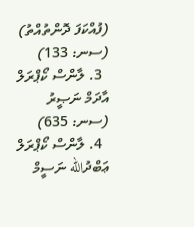(ފުއްކަފަ ދޮންތުއްތު) (ސނ: 133)
  3. ލާންސް ކޯޕްރަލް އާދަމް ނަޞީރު (ސނ: 635)
  4. ލާންސް ކޯޕްރަލް ޢަބްދުالله ނަސީމް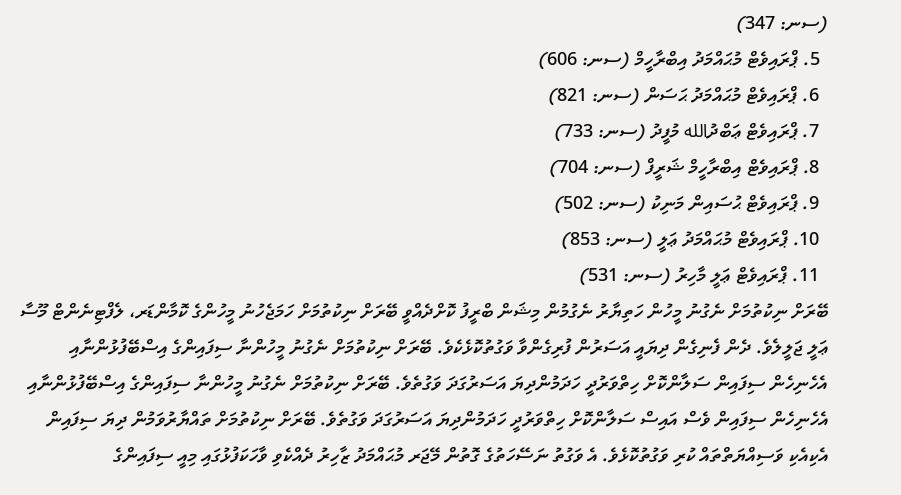(ސނ: 347)
  5. ޕްރައިވެޓް މުޙައްމަދު އިބްރާހީމް (ސނ: 606)
  6. ޕްރައިވެޓް މުޙައްމަދު ޙަސަން (ސނ: 821)
  7. ޕްރައިވެޓް ޢަބްދުالله މުފީދު (ސނ: 733)
  8. ޕްރައިވެޓް އިބްރާހީމް ޝަރީފް (ސނ: 704)
  9. ޕްރައިވެޓް ޙުސައިން މަނިކު (ސނ: 502)
  10. ޕްރައިވެޓް މުޙައްމަދު ޢަލީ (ސނ: 853)
  11. ޕްރައިވެޓް ޢަލީ މާހިރު (ސނ: 531)
ބޭރަށް ނިކުތުމަށް ނެގުނު މީހުން ހަތިޔާރު ނެގުމުން މިޝަން ބްރީފު ކޮށްދެއްވީ ބޭރަށް ނިކުތުމަށް ހަމަޖެހުނު މީހުންގެ ކޮމާންޑަރ، ލެފްޓިނެންޓް މޫސާ ޢަލީ ޖަލީލެވެ. ދެން ފެނިގެން ދިޔައީ އަސަރުން ފުރިގެންވާ ވަގުތުކޮޅެކެވެ. ބޭރަށް ނިކުތުމަށް ނެގުނު މީހުންނާ ސިފައިންގެ އިސްބޭފުޅުންނާއި އެހެނިހެން ސިފައިން ސަލާންކޮށް ހިތްވަރުދީ ހަދަމުންދިޔަ އަސަރުގަދަ ވަގުތެވެ. ބޭރަށް ނިކުތުމަށް ނެގުނު މީހުންނާ ސިފައިންގެ އިސްބޭފުޅުންނާއި އެހެނިހެން ސިފައިން ވެސް އައިސް ސަލާންކޮށް ހިތްވަރުދީ ހަދަމުންދިޔަ އަސަރުގަދަ ވަގުތެވެ. ބޭރަށް ނިކުތުމަށް ތައްޔާރުވަމުން ދިޔަ ސިފައިން އެކިއެކި ވަސިއްޔަތްތައް ކުރި ވަގުތުކޮޅެވެ. އެ ވަގުތު ނަސޭހަތުގެ ގޮތުން މޭޖަރ މުޙައްމަދު ޒާހިރު ދެއްކެވި ވާހަކަފުޅުގައި މިއީ ސިފައިންގެ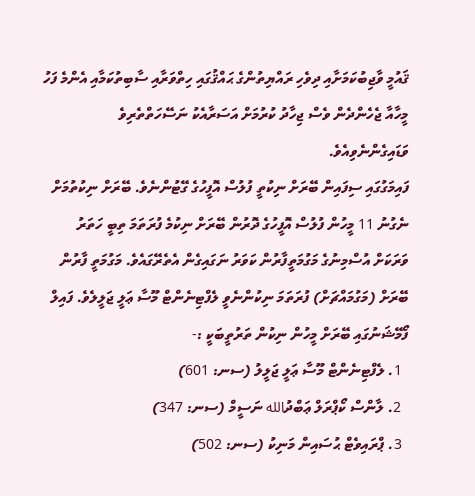ޤައުމީ ވާޖިބުކަމަށާއި ދިވެހި ރައްޔިތުންގެ ޙައްޤުގައި ހިތްވަރާއި ސާބިތުކަމާއި އެންމެ ފަހު މީހާއާ ޖެހެންދެން ވެސް ޖިހާދު ކުރުމަށް އަސަރާއެކު ނަސޭހަތްތެރިވެ ވަޑައިގެންނެވިއެވެ.
ފައިމަގުގައި ސިފައިން ބޭރަށް ނިކުތީ ފުލުސް އޮފީހުގެ ގޭޓުންނެވެ. ބޭރަށް ނިކުތުމަށް ނެގުނު 11 މީހުން ފުލުސް އޮފީހުގެ ދޮރުން ބޭރަށް ނިކުމެ ފުރަތަމަ ތިބީ ހަތަރު ވަރަކަށް އުސްމިނުގެ މަގުމަތީފާރުން ކަވަރު ނަގައިގެން އެތެރޭގައެވެ. މަގުމަތީ ފާރުން ބޭރަށް (މަގުމައްޗަށް) ފުރަތަމަ ނިކުންނެވީ ލެފްޓިނެންޓް މޫސާ ޢަލީ ޖަލީލެވެ. ފައިލް ފޯމޭޝަނުގައި ބޭރަށް މީހުން ނިކުން ތަރުތީބަކީ :-
  1. ލެފްޓިނެންޓް މޫސާ ޢަލީ ޖަލީލު (ސނ: 601)
  2. ލާންސް ކޯޕްރަލް ޢަބްދުالله ނަސީމް (ސނ: 347)
  3. ޕްރައިވެޓް ޙުސައިން މަނިކު (ސނ: 502)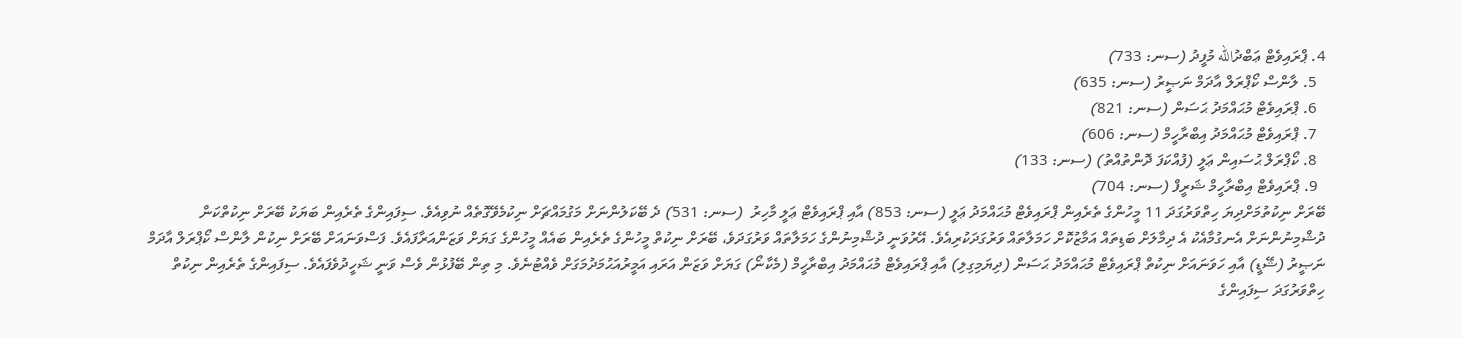4. ޕްރައިވެޓް ޢަބްދުالله މުފީދު (ސނ: 733)
  5. ލާންސް ކޯޕްރަލް އާދަމް ނަޞީރު (ސނ: 635)
  6. ޕްރައިވެޓް މުޙައްމަދު ޙަސަން (ސނ: 821)
  7. ޕްރައިވެޓް މުޙައްމަދު އިބްރާހީމް (ސނ: 606)
  8. ކޯޕްރަލް ޙުސައިން ޢަލީ (ފުއްކަފަ ދޮންތުއްތު) (ސނ: 133)
  9. ޕްރައިވެޓް އިބްރާހީމް ޝަރީފް (ސނ: 704)
ބޭރަށް ނިކުތުމަށްދިޔަ ހިތްވަރުގަދަ 11 މީހުންގެ ތެރެއިން ޕްރައިވެޓް މުޙައްމަދު ޢަލީ (ސނ: 853) އާއި ޕްރައިވެޓް ޢަލީ މާހިރު  (ސނ: 531) ދެ ބޭކަލުންނަށް މަގުމައްޗަށް ނިކުމެވޭގޮތެއް ނުވިއެވެ. ސިފައިންގެ ތެރެއިން ބަޔަކު ބޭރަށް ނިކުތްކަން ދުޝްމިނުންނަށް އެނގުމާއެކު އެ ދިމާލަށް ބަޑިތައް އަމާޒުކޮށް ހަމަލާތައް ވަރުގަދަކުރިއެވެ. އޭރުވަނީ ދުޝްމިނުންގެ ހަމަލާތައް ވަރުގަދަވެ، ބޭރަށް ނިކުތް މީހުންގެ ތެރެއިން ބައެއް މީހުންގެ ގަޔަށް ވަޒަންއަރާފައެވެ. ފަސްވަނައަށް ބޭރަށް ނިކުން ލާންސް ކޯޕްރަލް އާދަމް ނަޞީރު (ޝޭޑީ) އާއި ހަވަނައަށް ނިކުތް ޕްރައިވެޓް މުޙައްމަދު ޙަސަން (ދިޔަމިގިލި) އާއި ޕްރައިވެޓް މުޙައްމަދު އިބްރާހީމް (މެކާނޯ) ގަޔަށް ވަޒަން އަރައި އަމީރުއަޙުމަދުމަގަށް ވެއްޓުނެވެ. މި ތިން ބޭފުޅުން ވެސް ވަނީ ޝަހީދުވެފައެވެ. ސިފައިންގެ ތެރެއިން ނިކުތް ހިތްވަރުގަދަ ސިފައިންގެ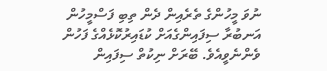ނުވަ މީހުންގެ ތެރެއިން ދެން ތިބި ފަސްމީހުން އަނބުރާ ސިފައިންގެއަށް ކުޑައިރުކޮޅެއްގެ ފަހުން ވެންނެވީއެވެ. ބޭރަށް ނިކުތް ސިފައިން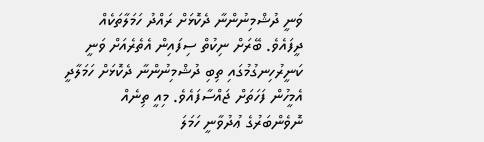ވަނީ ދުޝްމިނުންނާ ދެކޮޅަށް ރައްދު ހަމަލާތަކެއް ދީފައެވެ. ބޭރަށް ނިކުތް ސިފައިން އެތެރެއަށް ވަނީ ކަނީރުހިނގުމުގައި ތިބި ދުޝްމިނުންނާ ދެކޮޅަށް ހަމަލާދީ އެމީހުން ފަހަތަށް ޖައްސާފައެވެ. މިއީ ތިނެއް ނޮވެންބަރުގެ ޢުދުވާނީ ހަމަލަ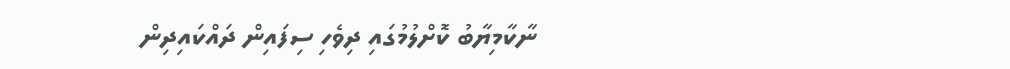ނާކާމިޔާބު ކޮށްލުމުގައި ދިވެހި ސިފައިން ދައްކައިދިން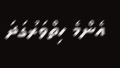އެންމެ ހިތްވަރުގަދަ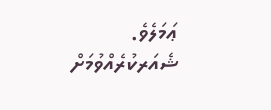ޢަމަލެވެ.
ޝެއަރކުރެއްވުމަށް